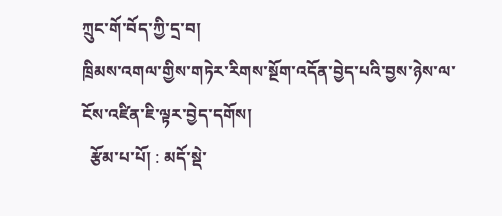ཀྲུང་གོ་བོད་ཀྱི་དྲ་བ།
ཁྲིམས་འགལ་གྱིས་གཏེར་རིགས་སྔོག་འདོན་བྱེད་པའི་བྱས་ཉེས་ལ་ངོས་འཛིན་ཇི་ལྟར་བྱེད་དགོས།
  རྩོམ་པ་པོ། : མདོ་སྡེ་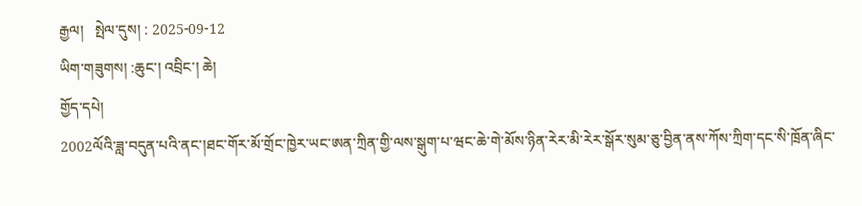རྒྱལ།   སྤེལ་དུས། : 2025-09-12
ཡིག་གཟུགས། :ཆུང་། འབྲིང་། ཆེ།
གྱོད་དཔེ།
2002ལོའི་ཟླ་བདུན་པའི་ནང་།ཐང་གོར་མོ་གྲོང་ཁྱེར་ཡང་ཨན་ཀྲིན་གྱི་ལས་སྒུག་པ་ཝང་ཆེ་གེ་མོས་ཉིན་རེར་མི་རེར་སྒོར་སུམ་ཅུ་བྱིན་ནས་ཀོས་ཀྲིག་དང་སི་ཁྲོན་ཞིང་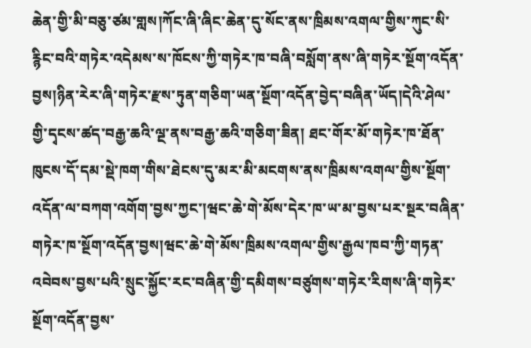ཆེན་གྱི་མི་བཅུ་ཙམ་གླས།ཀོང་ཞི་ཞིང་ཆེན་དུ་སོང་ནས་ཁྲིམས་འགལ་གྱིས་ཀུང་སི་རྙིང་བའི་གཏེར་འདེམས་ས་ཁོངས་ཀྱི་གཏེར་ཁ་བཞི་བསློག་ནས་ཞི་གཏེར་སྔོག་འདོན་བྱས།ཉིན་རེར་ཞི་གཏེར་རྫས་ཏུན་གཅིག་ཡན་སྔོག་འདོན་བྱེད་བཞིན་ཡོད།དེའི་ཤེལ་གྱི་དྭངས་ཚད་བརྒྱ་ཆའི་ལྔ་ནས་བརྒྱ་ཆའི་གཅིག་ཟིན། ཐང་གོར་མོ་གཏེར་ཁ་ཐོན་ཁུངས་དོ་དམ་སྡེ་ཁག་གིས་ཐེངས་དུ་མར་མི་མངགས་ནས་ཁྲིམས་འགལ་གྱིས་སྔོག་འདོན་ལ་བཀག་འགོག་བྱས་ཀྱང་།ཝང་ཆེ་གེ་མོས་དེར་ཁ་ཡ་མ་བྱས་པར་སྔར་བཞིན་གཏེར་ཁ་སྔོག་འདོན་བྱས།ཝང་ཆེ་གེ་མོས་ཁྲིམས་འགལ་གྱིས་རྒྱལ་ཁབ་ཀྱི་གཏན་འབེབས་བྱས་པའི་སྲུང་སྐྱོང་རང་བཞིན་གྱི་དམིགས་བཙུགས་གཏེར་རིགས་ཞི་གཏེར་སྔོག་འདོན་བྱས་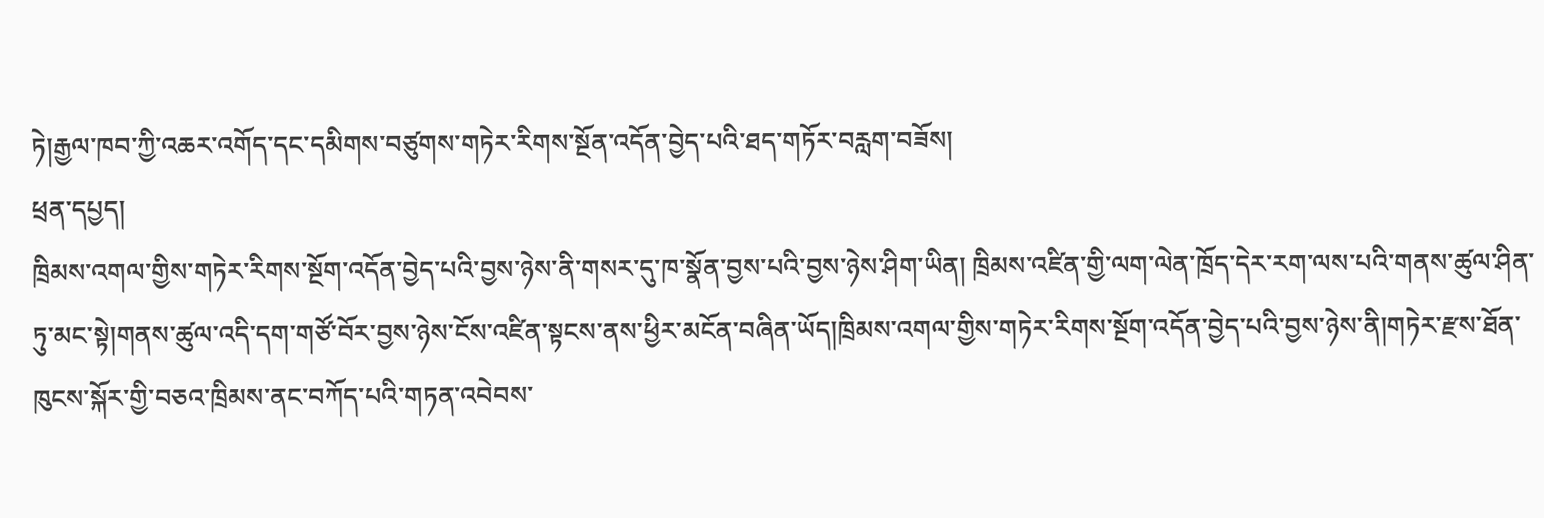ཏེ།རྒྱལ་ཁབ་ཀྱི་འཆར་འགོད་དང་དམིགས་བཙུགས་གཏེར་རིགས་སྔོན་འདོན་བྱེད་པའི་ཐད་གཏོར་བརླག་བཟོས།
ཕྲན་དཔྱད།
ཁྲིམས་འགལ་གྱིས་གཏེར་རིགས་སྔོག་འདོན་བྱེད་པའི་བྱས་ཉེས་ནི་གསར་དུ་ཁ་སྣོན་བྱས་པའི་བྱས་ཉེས་ཤིག་ཡིན། ཁྲིམས་འཛིན་གྱི་ལག་ལེན་ཁྲོད་དེར་རག་ལས་པའི་གནས་ཚུལ་ཤིན་ཏུ་མང་སྟེ།གནས་ཚུལ་འདི་དག་གཙོ་བོར་བྱས་ཉེས་ངོས་འཛིན་སྟངས་ནས་ཕྱིར་མངོན་བཞིན་ཡོད།ཁྲིམས་འགལ་གྱིས་གཏེར་རིགས་སྔོག་འདོན་བྱེད་པའི་བྱས་ཉེས་ནི།གཏེར་རྫས་ཐོན་ཁུངས་སྐོར་གྱི་བཅའ་ཁྲིམས་ནང་བཀོད་པའི་གཏན་འབེབས་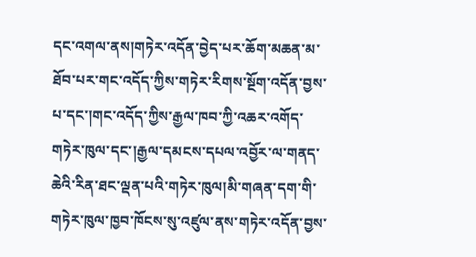དང་འགལ་ནས།གཏེར་འདོན་བྱེད་པར་ཆོག་མཆན་མ་ཐོབ་པར་གང་འདོད་ཀྱིས་གཏེར་རིགས་སྔོག་འདོན་བྱས་པ་དང་།གང་འདོད་ཀྱིས་རྒྱལ་ཁབ་ཀྱི་འཆར་འགོད་གཏེར་ཁུལ་དང་།རྒྱལ་དམངས་དཔལ་འབྱོར་ལ་གནད་ཆེའི་རིན་ཐང་ལྡན་པའི་གཏེར་ཁུལ།མི་གཞན་དག་གི་གཏེར་ཁུལ་ཁྱབ་ཁོངས་སུ་འཛུལ་ནས་གཏེར་འདོན་བྱས་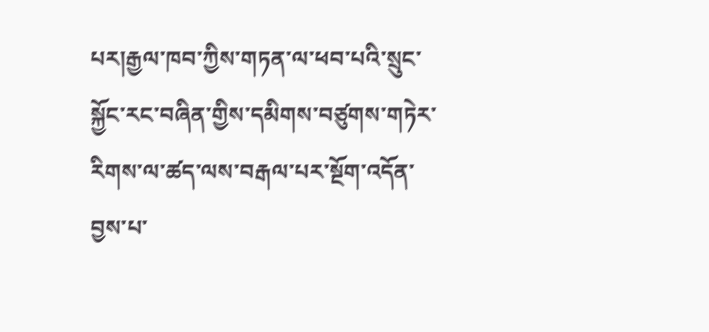པར།རྒྱལ་ཁབ་ཀྱིས་གཏན་ལ་ཕབ་པའི་སྲུང་སྐྱོང་རང་བཞིན་གྱིས་དམིགས་བཙུགས་གཏེར་རིགས་ལ་ཚད་ལས་བརྒལ་པར་སྔོག་འདོན་བྱས་པ་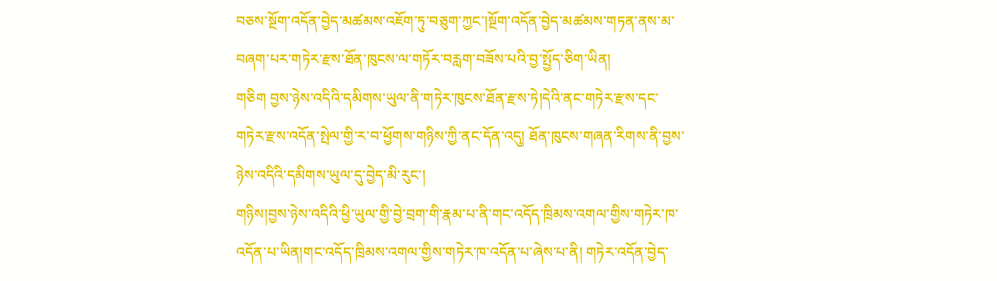བཅས་སྔོག་འདོན་བྱེད་མཚམས་འཇོག་ཏུ་བཅུག་ཀྱང་།སྔོག་འདོན་བྱེད་མཚམས་གཏན་ནས་མ་བཞག་པར་གཏེར་རྫས་ཐོན་ཁུངས་ལ་གཏོར་བརླག་བཟོས་པའི་བྱ་སྤྱོད་ཅིག་ཡིན།
གཅིག བྱས་ཉེས་འདིའི་དམིགས་ཡུལ་ནི་གཏེར་ཁུངས་ཐོན་རྫས་ཏེ།དེའི་ནང་གཏེར་རྫས་དང་གཏེར་རྫས་འདོན་སྤེལ་གྱི་ར་བ་ཕྱོགས་གཉིས་ཀྱི་ནང་དོན་འདུ། ཐོན་ཁུངས་གཞན་རིགས་ནི་བྱས་ཉེས་འདིའི་དམིགས་ཡུལ་དུ་བྱེད་མི་རུང་།
གཉིས།བྱས་ཉེས་འདིའི་ཕྱི་ཡུལ་གྱི་བྱེ་བྲག་གི་རྣམ་པ་ནི་གང་འདོད་ཁྲིམས་འགལ་གྱིས་གཏེར་ཁ་འདོན་པ་ཡིན།གང་འདོད་ཁྲིམས་འགལ་གྱིས་གཏེར་ཁ་འདོན་པ་ཞེས་པ་ནི། གཏེར་འདོན་བྱེད་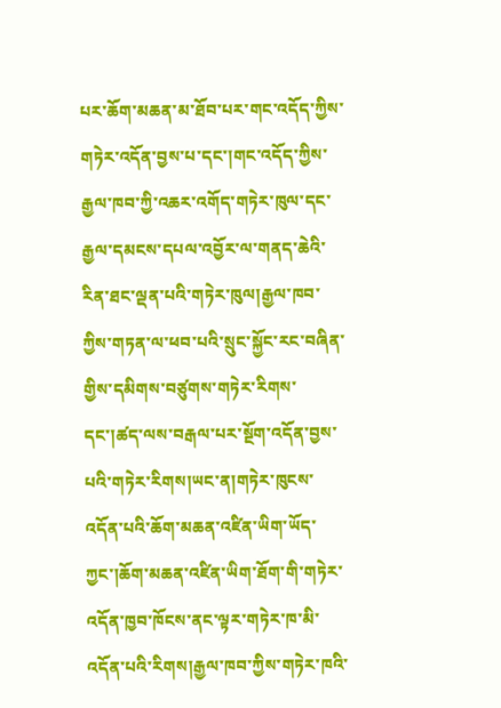པར་ཆོག་མཆན་མ་ཐོབ་པར་གང་འདོད་ཀྱིས་གཏེར་འདོན་བྱས་པ་དང་།གང་འདོད་ཀྱིས་རྒྱལ་ཁབ་ཀྱི་འཆར་འགོད་གཏེར་ཁུལ་དང་རྒྱལ་དམངས་དཔལ་འབྱོར་ལ་གནད་ཆེའི་རིན་ཐང་ལྡན་པའི་གཏེར་ཁུལ།རྒྱལ་ཁབ་ཀྱིས་གཏན་ལ་ཕབ་པའི་སྲུང་སྐྱོང་རང་བཞིན་གྱིས་དམིགས་བཙུགས་གཏེར་རིགས་དང་།ཚད་ལས་བརྒལ་པར་སྔོག་འདོན་བྱས་པའི་གཏེར་རིགས།ཡང་ན།གཏེར་ཁུངས་འདོན་པའི་ཆོག་མཆན་འཛིན་ཡིག་ཡོད་ཀྱང་།ཆོག་མཆན་འཛིན་ཡིག་ཐོག་གི་གཏེར་འདོན་ཁྱབ་ཁོངས་ནང་ལྟར་གཏེར་ཁ་མི་འདོན་པའི་རིགས།རྒྱལ་ཁབ་ཀྱིས་གཏེར་ཁའི་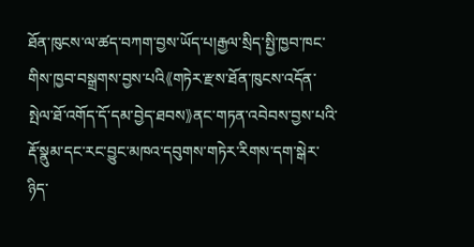ཐོན་ཁུངས་ལ་ཚད་བཀག་བྱས་ཡོད་པ།རྒྱལ་སྲིད་སྤྱི་ཁྱབ་ཁང་གིས་ཁྱབ་བསྒྲགས་བྱས་པའི《གཏེར་རྫས་ཐོན་ཁུངས་འདོན་སྤེལ་ཐོ་འགོད་དོ་དམ་བྱེད་ཐབས》ནང་གཏན་འབེབས་བྱས་པའི་རྡོ་སྣུམ་དང་རང་བྱུང་མཁའ་དབུགས་གཏེར་རིགས་དག་སྒེར་ཉིད་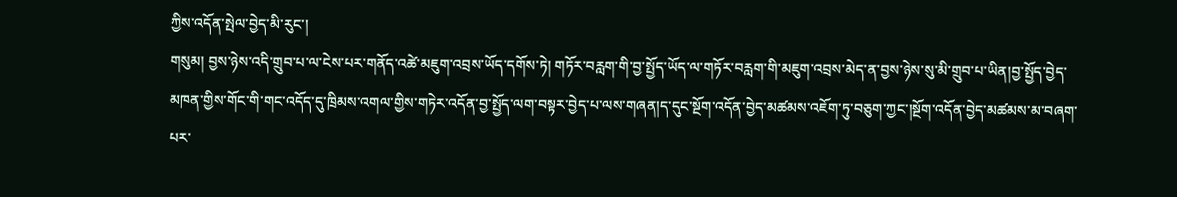ཀྱིས་འདོན་སྤེལ་བྱེད་མི་རུང་།
གསུམ། བྱས་ཉེས་འདི་གྲུབ་པ་ལ་ངེས་པར་གནོད་འཚེ་མཇུག་འབྲས་ཡོད་དགོས་ཏེ། གཏོར་བརླག་གི་བྱ་སྤྱོད་ཡོད་ལ་གཏོར་བརླག་གི་མཇུག་འབྲས་མེད་ན་བྱས་ཉེས་སུ་མི་གྲུབ་པ་ཡིན།བྱ་སྤྱོད་བྱེད་མཁན་གྱིས་གོང་གི་གང་འདོད་དུ་ཁྲིམས་འགལ་གྱིས་གཏེར་འདོན་བྱ་སྤྱོད་ལག་བསྟར་བྱེད་པ་ལས་གཞན།ད་དུང་སྔོག་འདོན་བྱེད་མཚམས་འཇོག་ཏུ་བཅུག་ཀྱང་།སྔོག་འདོན་བྱེད་མཚམས་མ་བཞག་པར་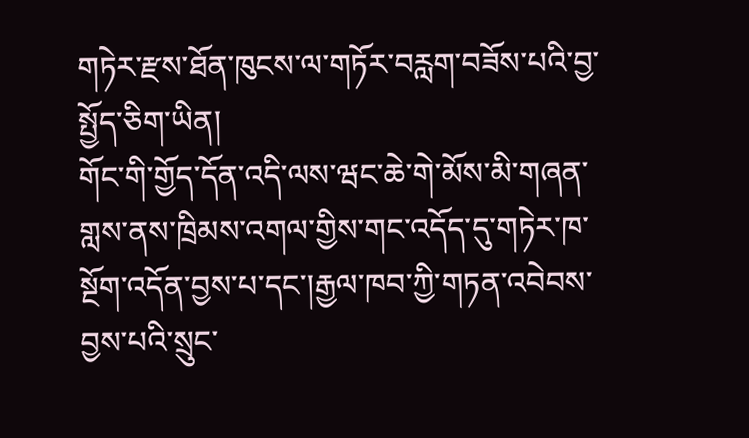གཏེར་རྫས་ཐོན་ཁུངས་ལ་གཏོར་བརླག་བཟོས་པའི་བྱ་སྤྱོད་ཅིག་ཡིན།
གོང་གི་གྱོད་དོན་འདི་ལས་ཝང་ཆེ་གེ་མོས་མི་གཞན་གླས་ནས་ཁྲིམས་འགལ་གྱིས་གང་འདོད་དུ་གཏེར་ཁ་སྔོག་འདོན་བྱས་པ་དང་།རྒྱལ་ཁབ་ཀྱི་གཏན་འབེབས་བྱས་པའི་སྲུང་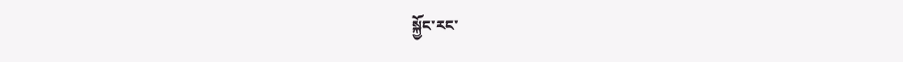སྐྱོང་རང་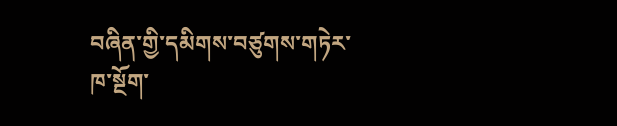བཞིན་གྱི་དམིགས་བཙུགས་གཏེར་ཁ་སྔོག་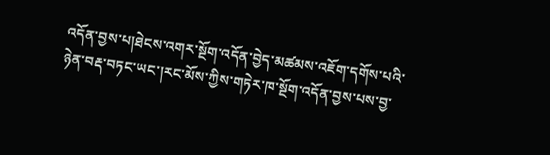འདོན་བྱས་པ།ཐེངས་འགར་སྔོག་འདོན་བྱེད་མཚམས་འཇོག་དགོས་པའི་ཉེན་བརྡ་བཏང་ཡང་།རང་མོས་ཀྱིས་གཏེར་ཁ་སྔོག་འདོན་བྱས་པས་བྱ་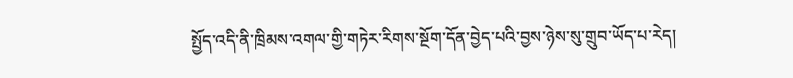སྤྱོད་འདི་ནི་ཁྲིམས་འགལ་གྱི་གཏེར་རིགས་སྔོག་དོན་བྱེད་པའི་བྱས་ཉེས་སུ་གྲུབ་ཡོད་པ་རེད།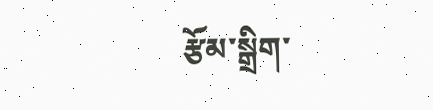རྩོམ་སྒྲིག་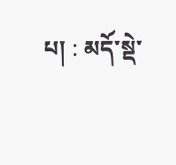པ། : མདོ་སྡེ་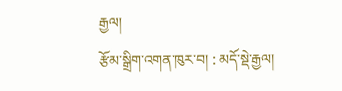རྒྱལ།
རྩོམ་སྒྲིག་འགན་ཁུར་བ། : མདོ་སྡེ་རྒྱལ།